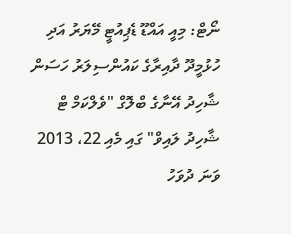ނޯޓް: މިއީ އައްޑޫ ޑެޕިއުޓީ މޭޔަރު އަދި ހުޅުމީދޫ ދާއިރާގެ ކައުންސިލަރު ހަސަން ޝާހިދު އޭނާގެ ބްލޮގް "ވެލްކަމް ޓް ޝާހިދު ލައިވް" ގައި މެއި 22، 2013 ވަނަ ދުވަހު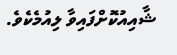ޝާއިއުކޮށްފައިވާ ލިއުމެކެވެ.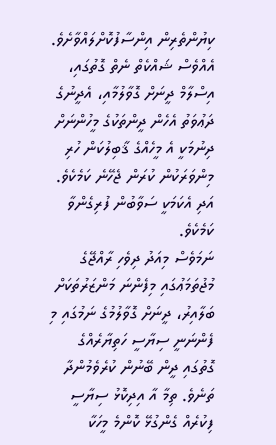ކިޔުންތެރިން އިންސާފުކޮށްލައްވާށެވެ.
އެއްވެސް ޝައްކެތް ނެތް ގޮތުގައި، އިސްލާމް ދީނަށް ގޮވާލުމާއި، އެދީނުގެ ދަޢުވަތު އެހެން ދީންތަކުގެ މީހުންނަށް ދިނުމަކީ އެ މީހެއްގެ ޤާބިލުކަން ހުރި މިންވަރަކުން ކުރަން ޖެހޭނެ ކަމެކެވެ. އަދި އެކަމަކީ ސަވާބުން ފުރިގެންވާ ކަމެކެވެ.
ނަމަވެސް މިއަދު ދިވެހި ރާއްޖޭގެ މުޖުތަމަޢުގައި މިފެންނަ މަންޒަރުތަކަށް ބަލާއިރު، ދީނަށް ގޮވާލުމުގެ ނަމުގައި މި ފެންނަނީ ސިޔާސީ ހަތިޔާރެއްގެ ގޮތުގައި ދީން ބޭނުން ކުރެވެމުންދާ ތަނެވެ. ތިމާ އާ އިދިކޮޅު ސިޔާސީ ފިކުރެއް ގެންގުޅޭ ކޮންމެ މީހަކާ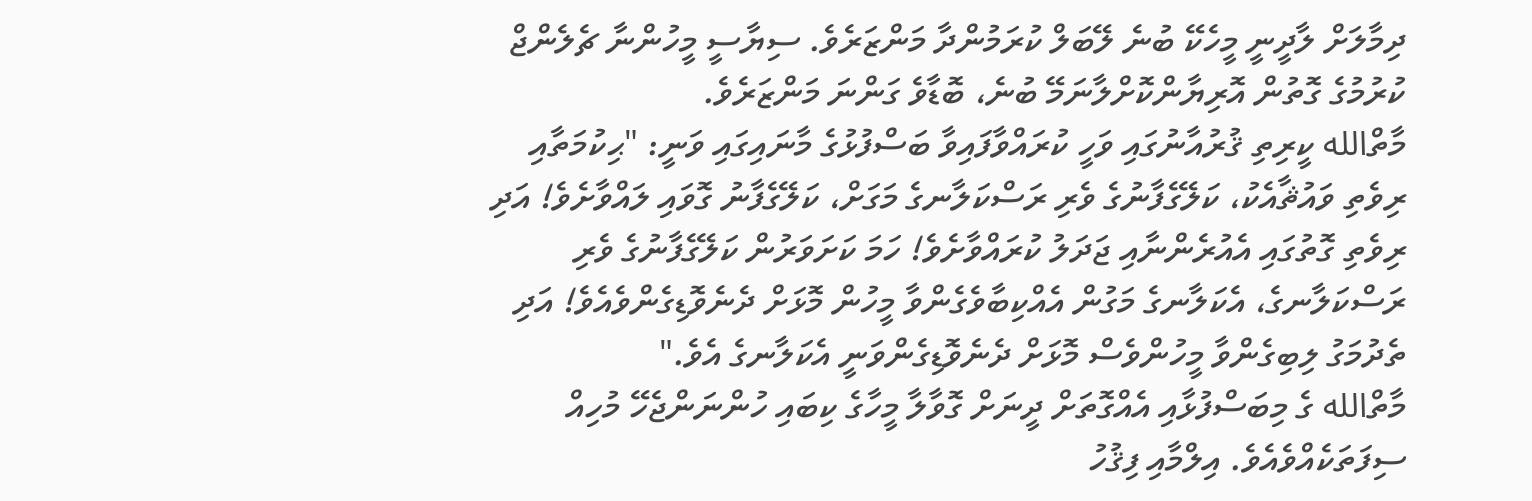ދިމާލަށް ލާދީނީ މީހެކޭ ބުނެ ލޭބަލް ކުރަމުންދާ މަންޒަރެވެ. ސިޔާސީ މީހުންނާ ޗެލެންޖް ކުރުމުގެ ގޮތުން އޮރިޔާންކޮށްލާނަމޭ ބުނެ، ބޮޑާވެ ގަންނަ މަންޒަރެވެ.
މާތްالله ކީރިތި ޤުރުއާނުގައި ވަހީ ކުރައްވާފައިވާ ބަސްފުޅުގެ މާނައިގައި ވަނީ: "ޙިކުމަތާއި ރިވެތި ވައުޘާއެކު، ކަލޭގެފާނުގެ ވެރި ރަސްކަލާނގެ މަގަށް، ކަލޭގެފާނު ގޮވައި ލައްވާށެވެ! އަދި ރިވެތި ގޮތުގައި އެއުރެންނާއި ޖަދަލު ކުރައްވާށެވެ! ހަމަ ކަށަވަރުން ކަލޭގެފާނުގެ ވެރި ރަސްކަލާނގެ، އެކަލާނގެ މަގުން އެއްކިބާވެގެންވާ މީހުން މޮޅަށް ދެނެވޮޑިގެންވެއެވެ! އަދި ތެދުމަގު ލިބިގެންވާ މީހުންވެސް މޮޅަށް ދެނެވޮޑިގެންވަނީ އެކަލާނގެ އެވެ."
މާތްالله ގެ މިބަސްފުޅާއި އެއްގޮތަށް ދީނަށް ގޮވާލާ މީހާގެ ކިބައި ހުންނަންޖެހޭ މުހިއް ސިފަތަކެއްވެއެވެ. އިލްމާއި ފިޤުހު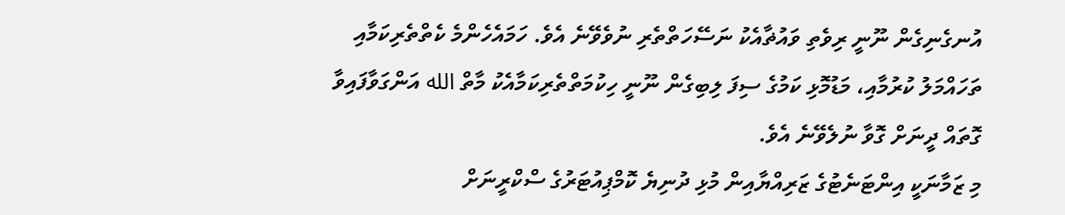އުނގެނިގެން ނޫނީ ރިވެތި ވައުޡާއެކު ނަސޭހަތްތެރި ނުވެވޭނެ އެވެ. ހަމައެހެންމެ ކެތްތެރިކަމާއި ތަހައްމަލު ކުރުމާއި، މަޑުމޮޅި ކަމުގެ ސިފަ ލިބިގެން ނޫނީ ހިކުމަތްތެރިކަމާއެކު މާތް الله އަންގަވާފައިވާ ގޮތައް ދީނަށް ގޮވާ ނުލެވޭނެ އެވެ.
މި ޒަމާނަކީ އިންޓަނެޓުގެ ޒަރިއްޔާއިން މުޅި ދުނިޔެ ކޮމްޕިއުޓަރުގެ ސްކްރީނަށް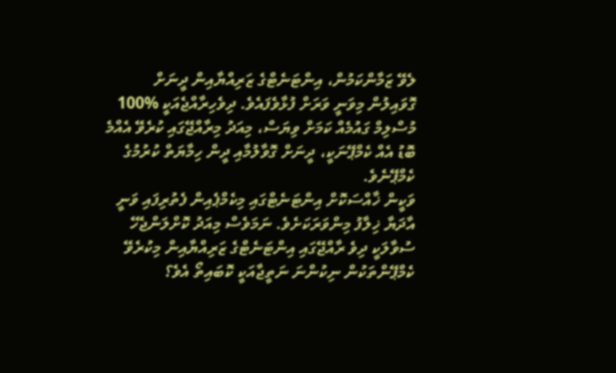ލެވޭ ޒަމާންކަމުން، އިންޓަނެޓްގެ ޒަރިއްޔާއިން ދީނަށް ގޮވައިލުން މިވަނީ ވަރަށް ފުޅާވެފައެވެ. ދިވެހިރާއްޖެއަކީ %100 މުސްލިމް ގައުމެއް ކަމަށް ވިޔަސް، މިއަދު މިރާއްޖޭގައި ކުރެވޭ އެއްމެ ބޮޑު އެއް ކެމްޕޭނަކީ، ދީނަށް ގޮވާލުމާއި ދީން ހިމާޔަތް ކުރުމުގެ ކެމްޕޭނެވެ.
ވަކީން ޚާއްސަކޮށް އިންޓަނެޓްގައި މިކެމްޕެއިން ފެތުރިފައި ވަނީ އާދަޔާ ޚިލާފު މިންވަރަކަށެވެ. ނަމަވެސް މިއަދު ކޮށްލަންޖެހޭ ސުވާލަކީ ދިވެ ރާއްޖޭގައި އިންޓަނެޓްގެ ޒަރިއްޔާއިން މިކުރެވޭ ކެމްޕޭންތަކުން ނިކުންނަ ނަތީޖާއަކީ ކޮބައިތޯ އެވެ؟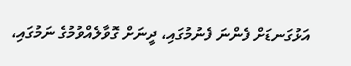އަޅުގަނޑަށް ފެންނަ ފެނުމުގައި، ދީނަށް ގޮވާލެއްވުމުގެ ނަމުގައި،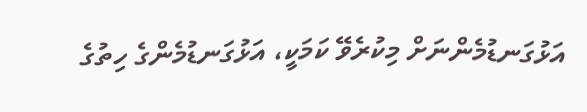އަޅުގަނޑުމެންނަށް މިކުރެވޭ ކަމަކީ، އަޅުގަނޑުމެންގެ ހިތުގެ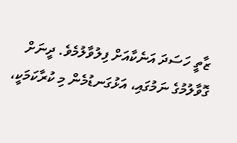ޒާތީ ހަސަދަ އަނެކާއަށް ފިލުވާލުމެވެ. ދީނަށް ގޮވާލުމުގެ ނަމުގައި، އަޅުގަނޑުމެން މި ކުރާކަމަކީ،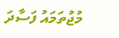މުޖުތަމައު ފަސާދަ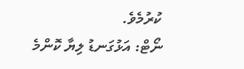ކުރުމެވެ.
ނޯޓް: އަޅުގަނޑު ލިޔާ ކޮންމެ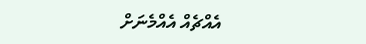އެއްޗެއް އެއްމެނަށް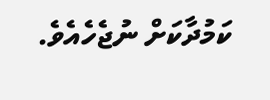ކަމުދާކަށް ނުޖެހެއެވެ.